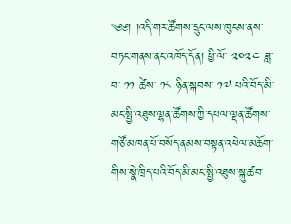༄༅། །འདི་གར་ཚོགས་དྲུང་ལས་ཁུངས་ནས་བཏང་གནས་ནང་འཁོད་དོན། ཕྱི་ལོ་ ༢༠༢༤ ཟླ་བ་ ༡༡ ཚེས་ ༡༨ ཉིན་སྐབས་ ༡༧ པའི་བོད་མི་མང་སྤྱི་འཐུས་ལྷན་ཚོགས་ཀྱི་དཔལ་ལྡན་ཚོགས་གཙོ་མཁན་པོ་བསོད་ནམས་བསྟན་འཕེལ་མཆོག་གིས་སྣེ་ཁྲིད་པའི་བོད་མི་མང་སྤྱི་འཐུས་སྐུ་ཚབ་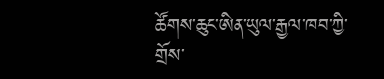ཚོགས་ཆུང་ཨིན་ཡུལ་རྒྱལ་ཁབ་ཀྱི་གྲོས་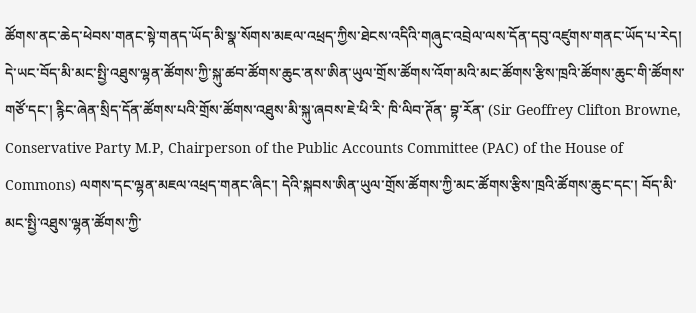ཚོགས་ནང་ཆེད་ཕེབས་གནང་སྟེ་གནད་ཡོད་མི་སྣ་སོགས་མཇལ་འཕྲད་ཀྱིས་ཐེངས་འདིའི་གཞུང་འབྲེལ་ལས་དོན་དབུ་འཛུགས་གནང་ཡོད་པ་རེད།
དེ་ཡང་བོད་མི་མང་སྤྱི་འཐུས་ལྷན་ཚོགས་ཀྱི་སྐུ་ཚབ་ཚོགས་ཆུང་ནས་ཨིན་ཡུལ་གྲོས་ཚོགས་འོག་མའི་མང་ཚོགས་རྩིས་ཁྲའི་ཚོགས་ཆུང་གི་ཚོགས་གཙོ་དང་། རྙིང་ཞེན་སྲིད་དོན་ཚོགས་པའི་གྲོས་ཚོགས་འཐུས་མི་སྐུ་ཞབས་ཇེ་ཕི་རི་ ཁི་ལིབ་ཊོན་ བྷ་རོན་ (Sir Geoffrey Clifton Browne, Conservative Party M.P, Chairperson of the Public Accounts Committee (PAC) of the House of Commons) ལགས་དང་ལྷན་མཇལ་འཕྲད་གནང་ཞིང་། དེའི་སྐབས་ཨིན་ཡུལ་གྲོས་ཚོགས་ཀྱི་མང་ཚོགས་རྩིས་ཁྲའི་ཚོགས་ཆུང་དང་། བོད་མི་མང་སྤྱི་འཐུས་ལྷན་ཚོགས་ཀྱི་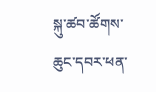སྐུ་ཚབ་ཚོགས་ཆུང་དབར་ཕན་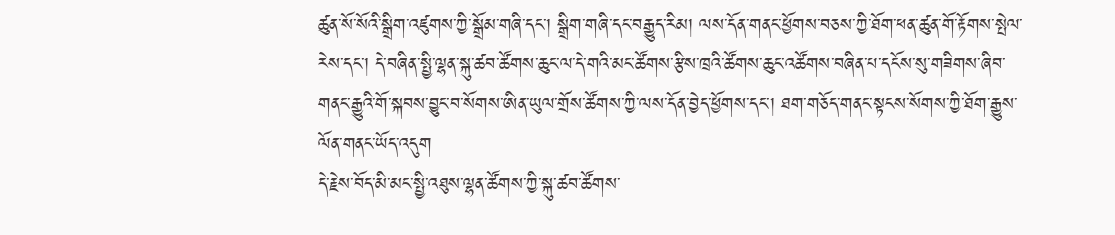ཚུན་སོ་སོའི་སྒྲིག་འཛུགས་ཀྱི་སྒྲོམ་གཞི་དང་། སྒྲིག་གཞི་དང་བརྒྱུད་རིམ། ལས་དོན་གནང་ཕྱོགས་བཅས་ཀྱི་ཐོག་ཕན་ཚུན་གོ་རྟོགས་སྤེལ་རེས་དང་། དེ་བཞིན་སྤྱི་ལྷན་སྐུ་ཚབ་ཚོགས་ཆུང་ལ་དེ་གའི་མང་ཚོགས་རྩིས་ཁྲའི་ཚོགས་ཆུང་འཚོགས་བཞིན་པ་དངོས་སུ་གཟིགས་ཞིབ་གནང་རྒྱུའི་གོ་སྐབས་བྱུང་བ་སོགས་ཨིན་ཡུལ་གྲོས་ཚོགས་ཀྱི་ལས་དོན་བྱེད་ཕྱོགས་དང་། ཐག་གཅོད་གནང་སྟངས་སོགས་ཀྱི་ཐོག་རྒྱུས་ལོན་གནང་ཡོད་འདུག
དེ་རྗེས་བོད་མི་མང་སྤྱི་འཐུས་ལྷན་ཚོགས་ཀྱི་སྐུ་ཚབ་ཚོགས་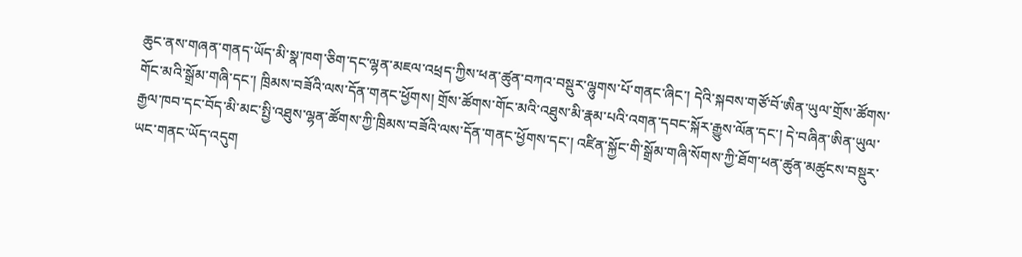ཆུང་ནས་གཞན་གནད་ཡོད་མི་སྣ་ཁག་ཅིག་དང་ལྷན་མཇལ་འཕྲད་ཀྱིས་ཕན་ཚུན་བཀའ་བསྡུར་ལྷུགས་པོ་གནང་ཞིང་། དེའི་སྐབས་གཙོ་བོ་ཨིན་ཡུལ་གྲོས་ཚོགས་གོང་མའི་སྒྲོམ་གཞི་དང་། ཁྲིམས་བཟོའི་ལས་དོན་གནང་ཕྱོགས། གྲོས་ཚོགས་གོང་མའི་འཐུས་མི་རྣམ་པའི་འགན་དབང་སྐོར་རྒྱུས་ལོན་དང་། དེ་བཞིན་ཨིན་ཡུལ་རྒྱལ་ཁབ་དང་བོད་མི་མང་སྤྱི་འཐུས་ལྷན་ཚོགས་ཀྱི་ཁྲིམས་བཟོའི་ལས་དོན་གནང་ཕྱོགས་དང་། འཛིན་སྐྱོང་གི་སྒྲོམ་གཞི་སོགས་ཀྱི་ཐོག་ཕན་ཚུན་མཚུངས་བསྡུར་ཡང་གནང་ཡོད་འདུག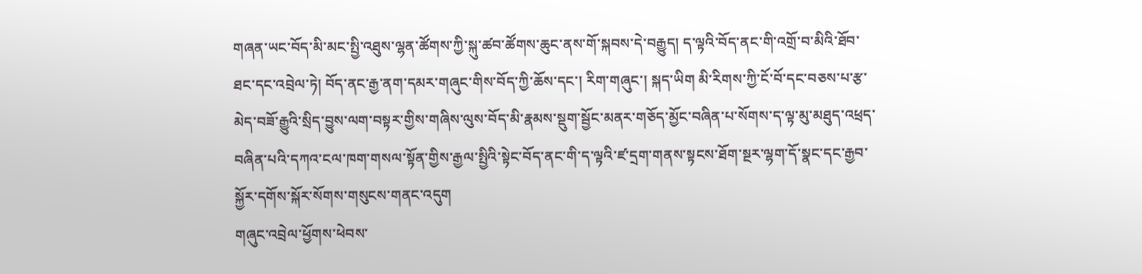གཞན་ཡང་བོད་མི་མང་སྤྱི་འཐུས་ལྷན་ཚོགས་ཀྱི་སྐུ་ཚབ་ཚོགས་ཆུང་ནས་གོ་སྐབས་དེ་བརྒྱུད། ད་ལྟའི་བོད་ནང་གི་འགྲོ་བ་མིའི་ཐོབ་ཐང་དང་འབྲེལ་ཏེ། བོད་ནང་རྒྱ་ནག་དམར་གཞུང་གིས་བོད་ཀྱི་ཆོས་དང་། རིག་གཞུང་། སྐད་ཡིག མི་རིགས་ཀྱི་ངོ་བོ་དང་བཅས་པ་རྩ་མེད་བཟོ་རྒྱུའི་སྲིད་བྱུས་ལག་བསྟར་གྱིས་གཞིས་ལུས་བོད་མི་རྣམས་སྡུག་སྦྱོང་མནར་གཅོད་མྱོང་བཞིན་པ་སོགས་ད་ལྟ་མུ་མཐུད་འཕྲད་བཞིན་པའི་དཀའ་ངལ་ཁག་གསལ་སྟོན་གྱིས་རྒྱལ་སྤྱིའི་སྟེང་བོད་ནང་གི་ད་ལྟའི་ཛ་དྲག་གནས་སྟངས་ཐོག་སྔར་ལྷག་དོ་སྣང་དང་རྒྱབ་སྐྱོར་དགོས་སྐོར་སོགས་གསུངས་གནང་འདུག
གཞུང་འབྲེལ་ཕྱོགས་ཕེབས་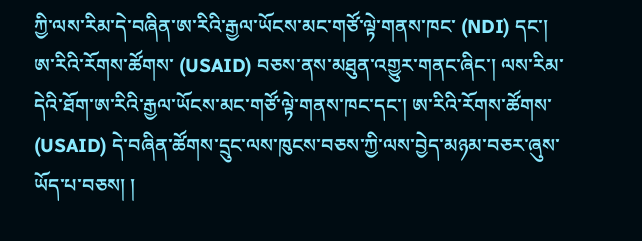ཀྱི་ལས་རིམ་དེ་བཞིན་ཨ་རིའི་རྒྱལ་ཡོངས་མང་གཙོ་ལྟེ་གནས་ཁང་ (NDI) དང་། ཨ་རིའི་རོགས་ཚོགས་ (USAID) བཅས་ནས་མཐུན་འགྱུར་གནང་ཞིང་། ལས་རིམ་དེའི་ཐོག་ཨ་རིའི་རྒྱལ་ཡོངས་མང་གཙོ་ལྟེ་གནས་ཁང་དང་། ཨ་རིའི་རོགས་ཚོགས་ (USAID) དེ་བཞིན་ཚོགས་དྲུང་ལས་ཁུངས་བཅས་ཀྱི་ལས་བྱེད་མཉམ་བཅར་ཞུས་ཡོད་པ་བཅས། །